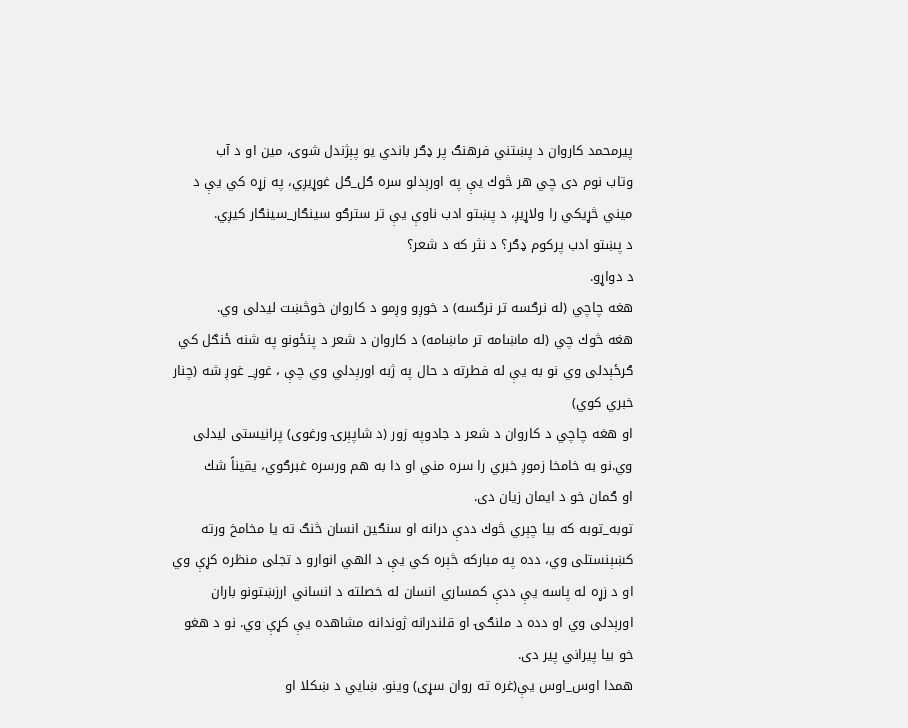پيرمحمد كاروان د پښتني فرهنګ پر ډګر باندي يو پېژندل شوى، مين او د آب
وتاب نوم دى چي هر څوك يې په اورېدلو سره ګل_ګل غوړيږي، په زړه كي يې د
ميني څړيكي را ولاړيږ، د پښتو ادب ناوې يې تر سترګو سينګار_سينګار كيږي.
د پښتو ادب پركوم ډګر؟ د نثر كه د شعر؟
د دواړو.
هغه چاچي (له نرګسه تر نرګسه) د خوږو وږمو د كاروان خوڅښت ليدلى وي.
هغه څوك چي (له ماښامه تر ماښامه) د كاروان د شعر د پنځونو په شنه ځنګل كي
ګرځېدلى وي نو به يې له فطرته د حال په ژبه اورېدلي وي چې ، غوږ_ غوږ شه (چنار
خبري كوي)
او هغه چاچي د كاروان د شعر د جادوپه زور (د شاپېرۍ ورغوى) پرانيستى ليدلى
وي.نو به خامخا زموږ خبري را سره مني او دا به هم ورسره غبرګوي، يقيناً شك
او ګمان خو د ايمان زيان دى.
توبه_توبه كه بيا چېري څوك ددې درانه او سنګين انسان څنګ ته يا مخامخ ورته
كښېنستلى وي، دده په مباركه څېره كي يې د الهي انوارو د تجلى منظره كړې وي
او د زړه له پاسه يې ددې كمساري انسان له خصلته د انساني ارزښتونو باران
اورېدلى وي او دده د ملنګۍ او قلندرانه ژوندانه مشاهده يې كړې وي. نو د هغو
خو بيا پيراني پير دى.
همدا اوس_اوس يې(غره ته روان سړى) وينو. ښايي د ښكلا او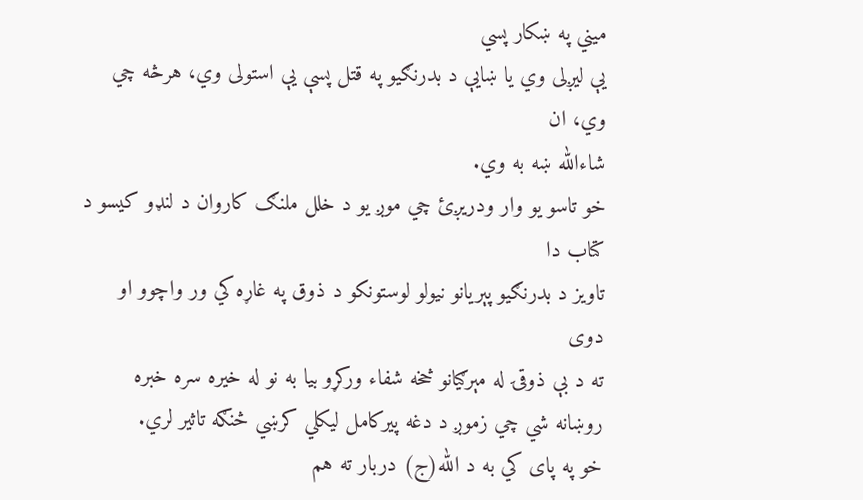ميني په ښكار پسي
يې ليږلى وي يا ښايې د بدرنګيو په قتل پسې يې استولى وي، هرڅه چي وي، ان
شاءالله ښه به وي.
خو تاسو يو وار ودريږئ چي موږ يو د خلل ملنګ كاروان د لنډو كيسو د كتاب دا
تاويز د بدرنګيو پېريانو نيولو لوستونكو د ذوق په غاړه كي ور واچوو او دوى
ته د بې ذوقۍ له مېرګيانو څخه شفاء وركړو بيا به نو له خيره سره خبره
روښانه شي چي زموږ د دغه پيركامل ليكلي كرښي څنګه تاثير لري.
خو په پاى كي به د الله(ج) دربار ته هم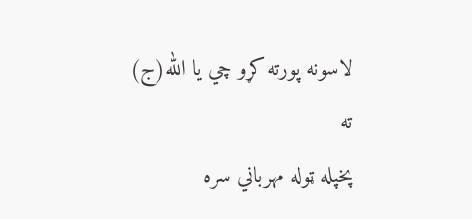لاسونه پورته كړو چي يا الله(ج) ته
پخپله ټوله مهرباني سره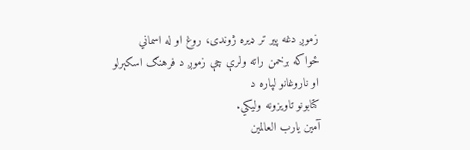زموږ دغه پير تر ډيره ژوندى، روغ او له اسماني
ځواكه برخمن راته ولرې چې زموږ د فرهنګ اسكېرلو او ناروغانو لپاره د
كتابونو تاويزونه وليكي.
آمين يارب العالمين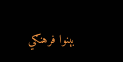بېنوا فرهنګي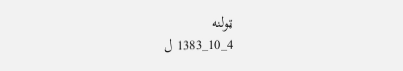ټولنه
4_10_1383 ل